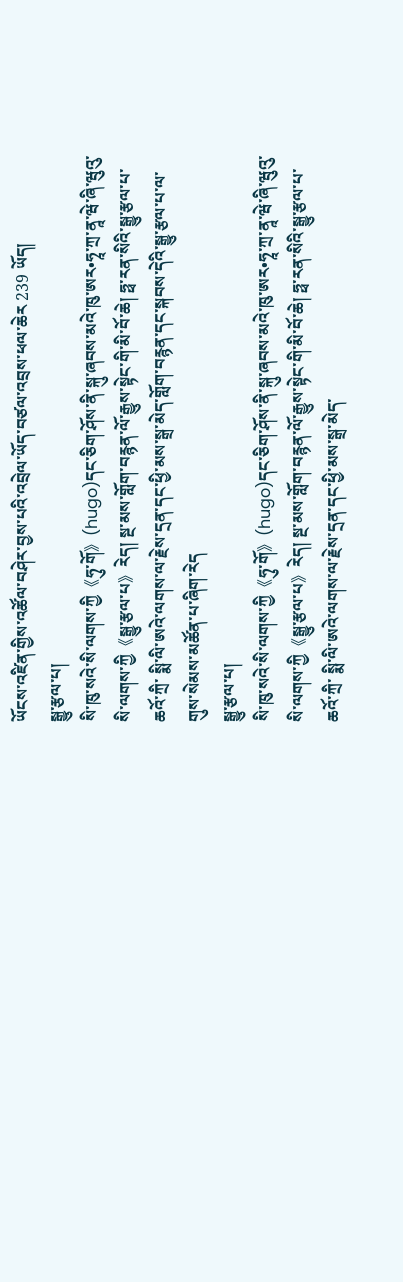ཡོངས་འཛིན་གྱིས་འཚོལ་བཤེར་བྱས་པའི་འབྲེལ་ཡོད་བཙལ་འབྲས་ཕལ་ཆེར 239 ཡོད།
སྒྱུ་རྩལ་པ།
སི་ཁུ་སའེ་སི་ལགས་ཀྱི《ཧུ་གོ》(hugo)དང་ཅིག་ཤོས་ནི་སྐུ་ཞབས་མའེ་ཁུ་ཨར•ཧཱ་ཀྲ་ནཱ་ཝེ་ཞི་ཝུའུ་སི་ལགས་ཀྱི《སྒྱུ་རྩལ་པ》རེད། སྔ་མས་གློག་བརྙན་ལོ་རྒྱུས་སྟེང་གི་མི་བོ་ཆེ། ཧྥ་རན་སིའི་སྒྱུ་རྩལ་པ་ཆའོ་ཀྲི་ སྨི་ལི་ཨའེ་ལགས་ལ་རྗེས་དྲན་དང་ཕྱི་མས་སྒྲ་མེད་གློག་བརྙན་དང་སྐབས་དེའི་སྒྱུ་རྩལ་པ་ལ་གུས་སེམས་མཚོན་པ་ཞིག་རེད
སྒྱུ་རྩལ་པ།
སི་ཁུ་སའེ་སི་ལགས་ཀྱི《ཧུ་གོ》(hugo)དང་ཅིག་ཤོས་ནི་སྐུ་ཞབས་མའེ་ཁུ་ཨར•ཧཱ་ཀྲ་ནཱ་ཝེ་ཞི་ཝུའུ་སི་ལགས་ཀྱི《སྒྱུ་རྩལ་པ》རེད། སྔ་མས་གློག་བརྙན་ལོ་རྒྱུས་སྟེང་གི་མི་བོ་ཆེ། ཧྥ་རན་སིའི་སྒྱུ་རྩལ་པ་ཆའོ་ཀྲི་ སྨི་ལི་ཨའེ་ལགས་ལ་རྗེས་དྲན་དང་ཕྱི་མས་སྒྲ་མེད་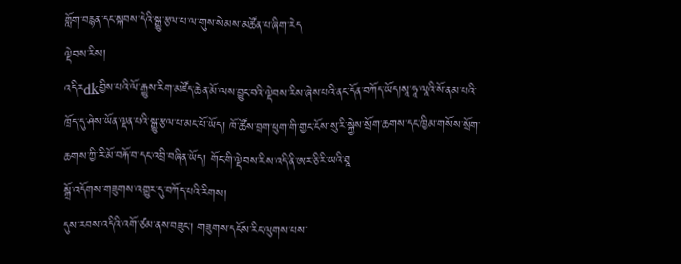གློག་བརྙན་དང་སྐབས་དེའི་སྒྱུ་རྩལ་པ་ལ་གུས་སེམས་མཚོན་པ་ཞིག་རེད
ལྡེབས་རིས།
འདིརdkབྱིས་པའི་ལོ་རྒྱུས་རིག་མཛོད་ཆེན་མོ་ལས་བྱུང་བའི་ལྡེབས་རིས་ཞེས་པའི་ནང་དོན་བཀོད་ཡོད།སཱ་ཧཱ་ལཱའི་སོ་ནམ་པའི་ཁྲོད་དུ་ཤེས་ཡོན་ལྡན་པའི་སྒྱུ་རྩལ་པ་མང་པོ་ཡོད། ཁོ་ཚོས་བྲག་ཕུག་གི་གྱང་ངོས་སུ་རི་སྐྱེས་སྲོག་ཆགས་དང་ཁྱིམ་གསོས་སྲོག་ཆགས་ཀྱི་རི་མོ་བརྐོ་བ་དང་འབྲི་བཞིན་ཡོད། གོང་གི་ལྡེབས་རིས་འདི་ནི་ཨར་ཅི་རི་ཡའི་ཐཱ
སྒྲོ་འདོགས་གཟུགས་འགྱུར་དུ་བཀོད་པའི་རིགས།
དུས་རབས་འདིའི་འགོ་ཙམ་ནས་བཟུང་། གཟུགས་དངོས་རིང་ལུགས་པས་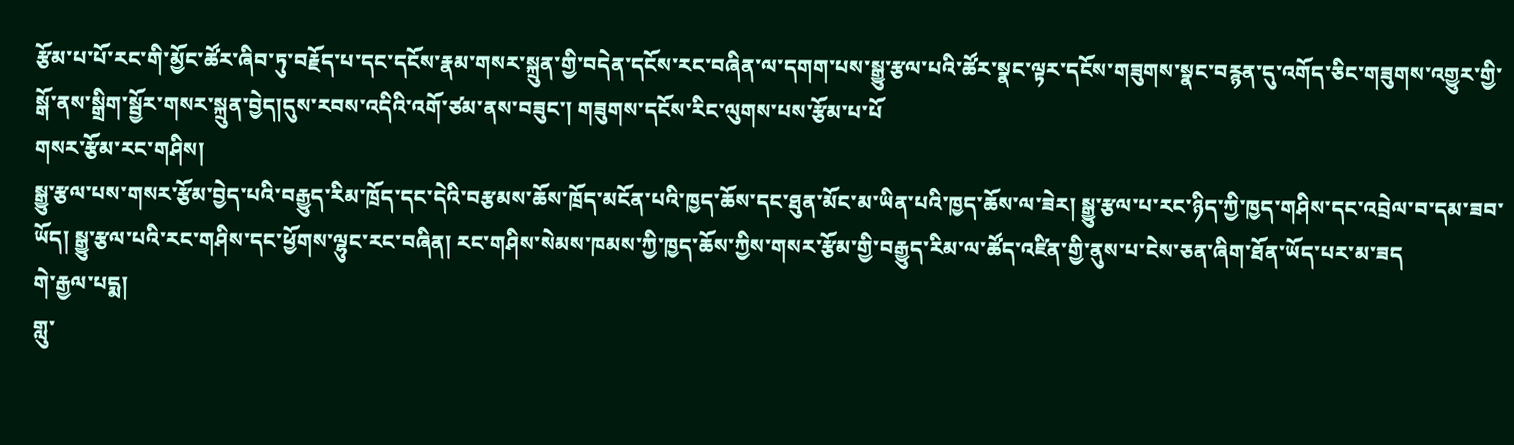རྩོམ་པ་པོ་རང་གི་མྱོང་ཚོར་ཞིབ་ཏུ་བརྗོད་པ་དང་དངོས་རྣམ་གསར་སྐྲུན་གྱི་བདེན་དངོས་རང་བཞིན་ལ་དགག་པས་སྒྱུ་རྩལ་པའི་ཚོར་སྣང་ལྟར་དངོས་གཟུགས་སྣང་བརྙན་དུ་འགོད་ཅིང་གཟུགས་འགྱུར་གྱི་སྒོ་ནས་སྒྲིག་སྦྱོར་གསར་སྐྲུན་བྱེད།དུས་རབས་འདིའི་འགོ་ཙམ་ནས་བཟུང་། གཟུགས་དངོས་རིང་ལུགས་པས་རྩོམ་པ་པོ
གསར་རྩོམ་རང་གཤིས།
སྒྱུ་རྩལ་པས་གསར་རྩོམ་བྱེད་པའི་བརྒྱུད་རིམ་ཁྲོད་དང་དེའི་བརྩམས་ཆོས་ཁྲོད་མངོན་པའི་ཁྱད་ཆོས་དང་ཐུན་མོང་མ་ཡིན་པའི་ཁྱད་ཆོས་ལ་ཟེར། སྒྱུ་རྩལ་པ་རང་ཉིད་ཀྱི་ཁྱད་གཤིས་དང་འབྲེལ་བ་དམ་ཟབ་ཡོད། སྒྱུ་རྩལ་པའི་རང་གཤིས་དང་ཕྱོགས་ལྷུང་རང་བཞིན། རང་གཤིས་སེམས་ཁམས་ཀྱི་ཁྱད་ཆོས་ཀྱིས་གསར་རྩོམ་གྱི་བརྒྱུད་རིམ་ལ་ཚོད་འཛིན་གྱི་ནུས་པ་ངེས་ཅན་ཞིག་ཐོན་ཡོད་པར་མ་ཟད
གེ་རྒྱལ་པདྨ།
གླུ་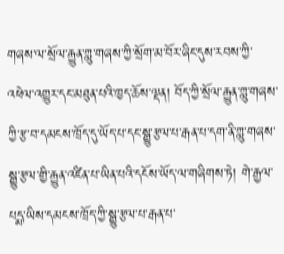གཞས་ལ་སྲོལ་རྒྱུན་གླུ་གཞས་ཀྱི་སྲོག་མ་བོར་ཞིང་དུས་རབས་ཀྱི་འཕེལ་འགྱུར་དང་མཐུན་པའི་ཁྱད་ཆོས་ལྡན། བོད་ཀྱི་སྲོལ་རྒྱུན་གླུ་གཞས་ཀྱི་རྩ་བ་དམངས་ཁྲོད་དུ་ཡོད་པ་དང་སྒྱུ་རྩལ་པ་རྒན་པ་དག་ནི་གླུ་གཞས་སྒྱུ་རྩལ་གྱི་རྒྱུན་འཛིན་པ་ཡིན་པའི་དངོས་ཡོད་ལ་གཞིགས་ཏེ། གེ་རྒྱལ་པདྨ་ཡིས་དམངས་ཁྲོད་ཀྱི་སྒྱུ་རྩལ་པ་རྒན་པ་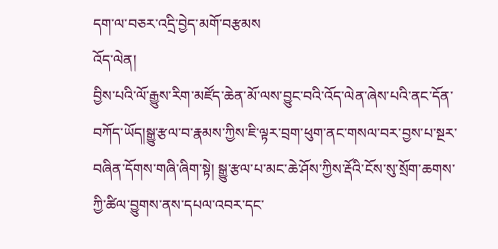དག་ལ་བཅར་འདྲི་བྱེད་མགོ་བརྩམས
འོད་ལེན།
བྱིས་པའི་ལོ་རྒྱུས་རིག་མཛོད་ཆེན་མོ་ལས་བྱུང་བའི་འོད་ལེན་ཞེས་པའི་ནང་དོན་བཀོད་ཡོད།སྒྱུ་རྩལ་བ་རྣམས་ཀྱིས་ཇི་ལྟར་བྲག་ཕུག་ནང་གསལ་བར་བྱས་པ་སྔར་བཞིན་དོགས་གཞི་ཞིག་སྟེ། སྒྱུ་རྩལ་པ་མང་ཆེ་ཤོས་ཀྱིས་རྡོའི་ངོས་སུ་སྲོག་ཆགས་ཀྱི་ཚིལ་བྱུགས་ནས་དཔལ་འབར་དང་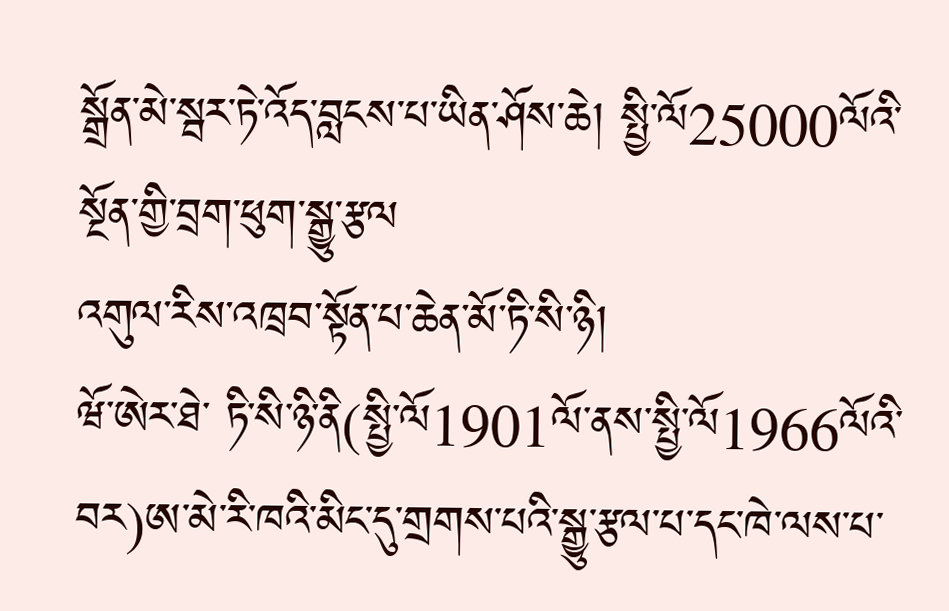སྒྲོན་མེ་སྦར་ཏེ་འོད་བླངས་པ་ཡིན་ཤོས་ཆེ། སྤྱི་ལོ25000ལོའི་སྔོན་གྱི་བྲག་ཕུག་སྒྱུ་རྩལ
འགུལ་རིས་འཁྲབ་སྟོན་པ་ཆེན་མོ་ཏི་སི་ཉི།
ཝོ་ཨེར་ཐེ་ ཏི་སི་ཉི་ནི(སྤྱི་ལོ1901ལོ་ནས་སྤྱི་ལོ1966ལོའི་བར)ཨ་མེ་རི་ཁའི་མིང་དུ་གྲགས་པའི་སྒྱུ་རྩལ་པ་དང་ཁེ་ལས་པ་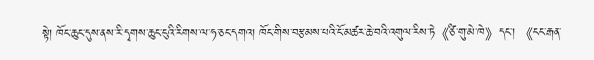སྟེ། ཁོང་ཆུང་དུས་ནས་རི་དྭགས་ཆུང་ངུའི་རིགས་ལ་ཧ་ཅང་དགའ། ཁོང་གིས་བརྩམས་པའི་ངོ་མཚར་ཆེ་བའི་འགུལ་རིས་ཏེ《ཙི་གུ་མེ་ཁེ》དང་། 《ངང་རྒན་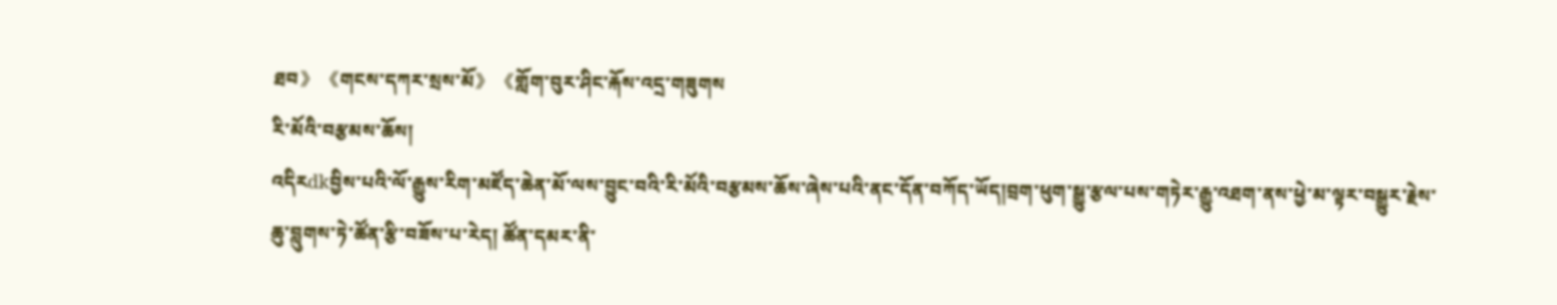ཐབ》 《གངས་དཀར་སྲས་མོ》 《གློག་བུར་ཤིང་རྐོས་འདྲ་གཟུགས
རི་མོའི་བརྩམས་ཆོས།
འདིརdkབྱིས་པའི་ལོ་རྒྱུས་རིག་མཛོད་ཆེན་མོ་ལས་བྱུང་བའི་རི་མོའི་བརྩམས་ཆོས་ཞེས་པའི་ནང་དོན་བཀོད་ཡོད།བྲག་ཕུག་སྒྱུ་རྩལ་པས་གཏེར་རྒྱུ་འཐག་ནས་ཕྱེ་མ་ལྟར་བསྒྱུར་རྗེས་ཆུ་བླུགས་ཏེ་ཚོན་རྩི་བཟོས་པ་རེད། ཚོན་དམར་ནི་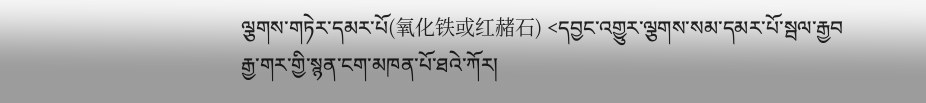ལྕགས་གཏེར་དམར་པོ(氧化铁或红赭石) <དབྱང་འགྱུར་ལྕགས་སམ་དམར་པོ་སྦལ་རྒྱབ
རྒྱ་གར་གྱི་སྙན་ངག་མཁན་པོ་ཐའེ་ཀོར།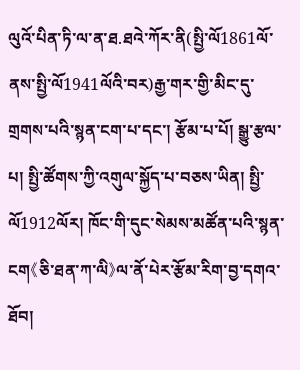ལུའོ་པིན་ཏི་ལ་ན་ཐ.ཐའེ་ཀོར་ནི(སྤྱི་ལོ1861ལོ་ནས་སྤྱི་ལོ1941ལོའི་བར)རྒྱ་གར་གྱི་མིང་དུ་གྲགས་པའི་སྙན་ངག་པ་དང་། རྩོམ་པ་པོ། སྒྱུ་རྩལ་པ། སྤྱི་ཚོགས་ཀྱི་འགུལ་སྐྱོད་པ་བཅས་ཡིན། སྤྱི་ལོ1912ལོར། ཁོང་གི་དུང་སེམས་མཚོན་པའི་སྙན་ངག《ཅི་ཐན་ཀ་ལི》ལ་ནོ་པེར་རྩོམ་རིག་བྱ་དགའ་ཐོབ།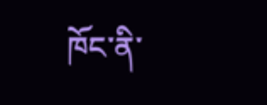ཁོང་ནི་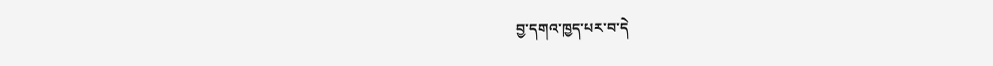བྱ་དགའ་ཁྱད་པར་བ་དེ